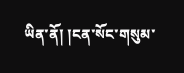ཡིན་ནོ། །ངན་སོང་གསུམ་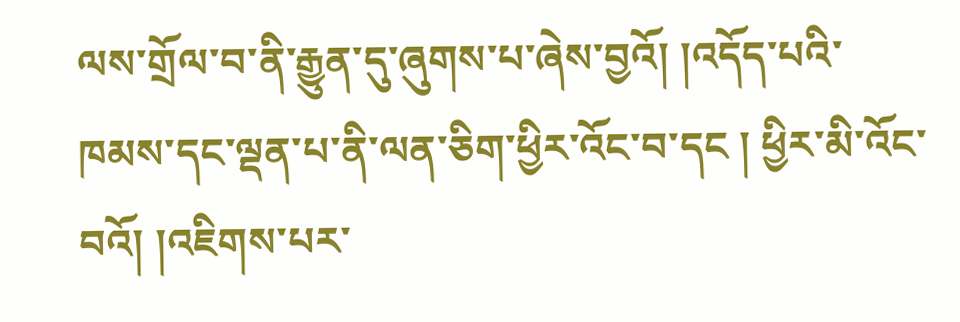ལས་གྲོལ་བ་ནི་རྒྱུན་དུ་ཞུགས་པ་ཞེས་བྱའོ། །འདོད་པའི་ཁམས་དང་ལྡན་པ་ནི་ལན་ཅིག་ཕྱིར་འོང་བ་དང ། ཕྱིར་མི་འོང་བའོ། །འཇིགས་པར་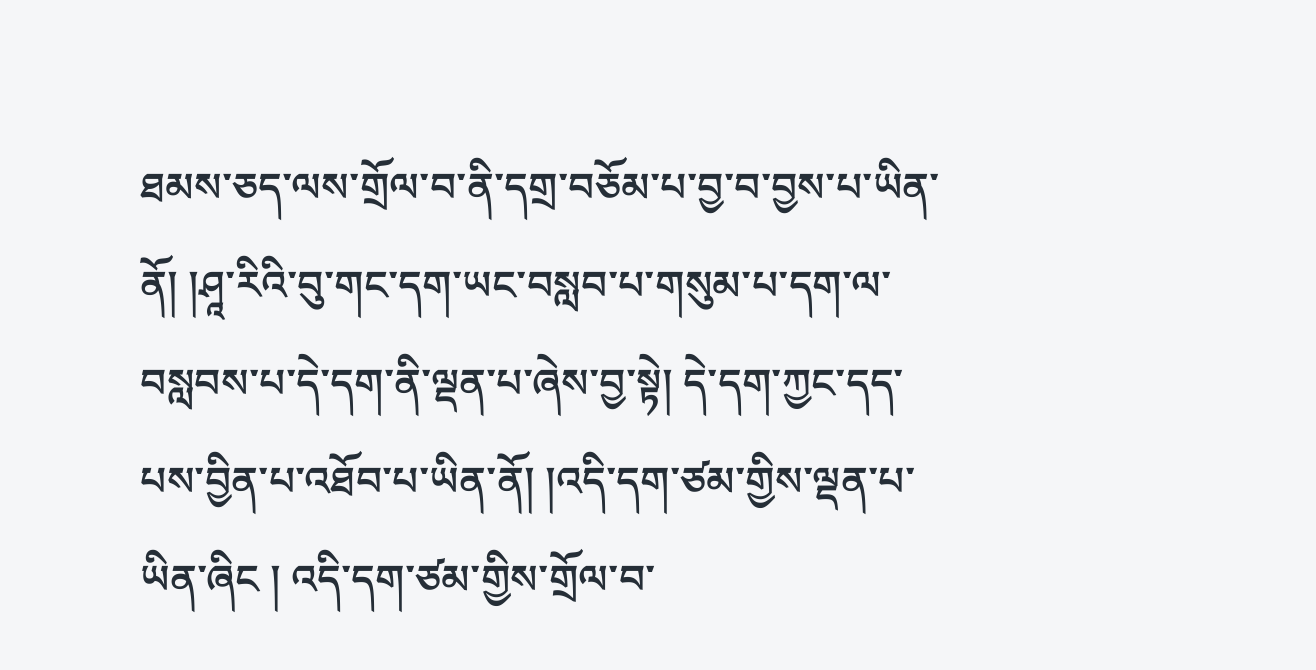ཐམས་ཅད་ལས་གྲོལ་བ་ནི་དགྲ་བཅོམ་པ་བྱ་བ་བྱས་པ་ཡིན་ནོ། །ཤཱ་རིའི་བུ་གང་དག་ཡང་བསླབ་པ་གསུམ་པ་དག་ལ་བསླབས་པ་དེ་དག་ནི་ལྡན་པ་ཞེས་བྱ་སྟེ། དེ་དག་ཀྱང་དད་པས་བྱིན་པ་འཐོབ་པ་ཡིན་ནོ། །འདི་དག་ཙམ་གྱིས་ལྡན་པ་ཡིན་ཞིང ། འདི་དག་ཙམ་གྱིས་གྲོལ་བ་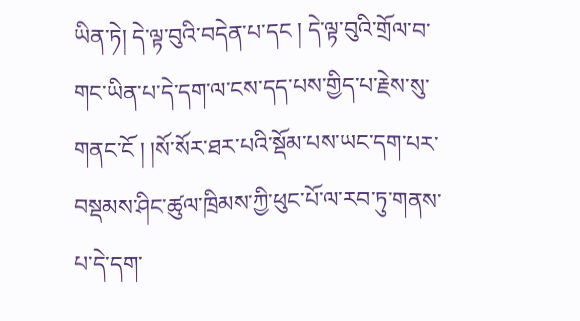ཡིན་ཏེ། དེ་ལྟ་བུའི་བདེན་པ་དང ། དེ་ལྟ་བུའི་གྲོལ་བ་གང་ཡིན་པ་དེ་དག་ལ་ངས་དད་པས་གྱིད་པ་རྗེས་སུ་གནང་ངོ ། །སོ་སོར་ཐར་པའི་སྡོམ་པས་ཡང་དག་པར་བསྡམས་ཤིང་ཚུལ་ཁྲིམས་ཀྱི་ཕུང་པོ་ལ་རབ་ཏུ་གནས་པ་དེ་དག་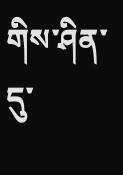གིས་ཤིན་དུ་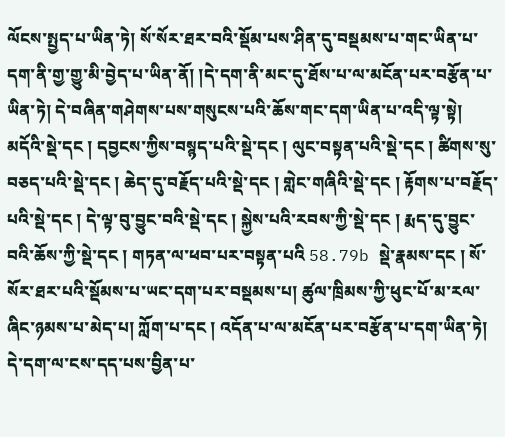ལོངས་སྤྱད་པ་ཡིན་ཏེ། སོ་སོར་ཐར་བའི་སྡོམ་པས་ཤིན་དུ་བསྡམས་པ་གང་ཡིན་པ་དག་ནི་གྱ་གྱུ་མི་བྱེད་པ་ཡིན་ནོ། །དེ་དག་ནི་མང་དུ་ཐོས་པ་ལ་མངོན་པར་བརྩོན་པ་ཡིན་ཏེ། དེ་བཞིན་གཤེགས་པས་གསུངས་པའི་ཆོས་གང་དག་ཡིན་པ་འདི་ལྟ་སྟེ། མདོའི་སྡེ་དང ། དབྱངས་ཀྱིས་བསྙད་པའི་སྡེ་དང ། ལུང་བསྟན་པའི་སྡེ་དང ། ཚིགས་སུ་བཅད་པའི་སྡེ་དང ། ཆེད་དུ་བརྗོད་པའི་སྡེ་དང ། གླེང་གཞིའི་སྡེ་དང ། རྟོགས་པ་བརྗོད་པའི་སྡེ་དང ། དེ་ལྟ་བུ་བྱུང་བའི་སྡེ་དང ། སྐྱེས་པའི་རབས་ཀྱི་སྡེ་དང ། རྨད་དུ་བྱུང་བའི་ཆོས་ཀྱི་སྡེ་དང ། གཏན་ལ་ཕབ་པར་བསྟན་པའི 58.79b སྡེ་རྣམས་དང ། སོ་སོར་ཐར་པའི་སྡོམས་པ་ཡང་དག་པར་བསྡམས་པ། ཚུལ་ཁྲིམས་ཀྱི་ཕུང་པོ་མ་རལ་ཞིང་ཉམས་པ་མེད་པ། ཀློག་པ་དང ། འདོན་པ་ལ་མངོན་པར་བརྩོན་པ་དག་ཡིན་ཏེ། དེ་དག་ལ་ངས་དད་པས་བྱིན་པ་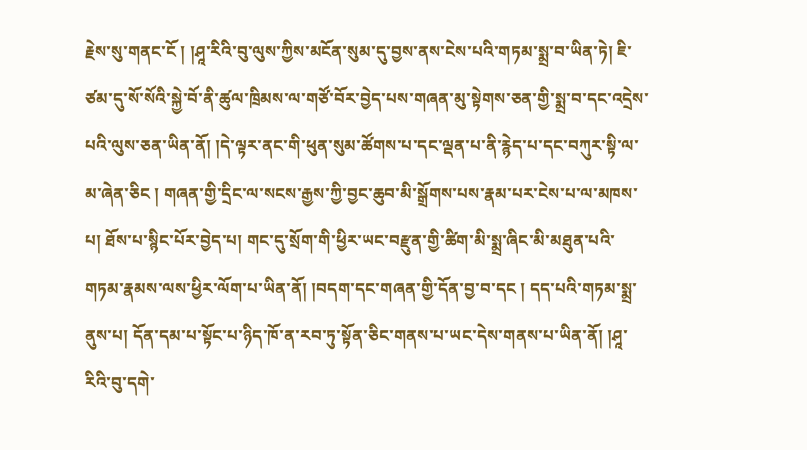རྗེས་སུ་གནང་ངོ ། །ཤཱ་རིའི་བུ་ལུས་ཀྱིས་མངོན་སུམ་དུ་བྱས་ནས་ངེས་པའི་གཏམ་སྨྲ་བ་ཡིན་ཏེ། ཇི་ཙམ་དུ་སོ་སོའི་སྐྱེ་བོ་ནི་ཚུལ་ཁྲིམས་ལ་གཙོ་བོར་བྱེད་པས་གཞན་མུ་སྟེགས་ཅན་གྱི་སྨྲ་བ་དང་འདྲེས་པའི་ལུས་ཅན་ཡིན་ནོ། །དེ་ལྟར་ནང་གི་ཕུན་སུམ་ཚོགས་པ་དང་ལྡན་པ་ནི་རྙེད་པ་དང་བཀུར་སྟི་ལ་མ་ཞེན་ཅིང ། གཞན་གྱི་དྲིང་ལ་སངས་རྒྱས་ཀྱི་བྱང་ཆུབ་མི་སྒྲོགས་པས་རྣམ་པར་ངེས་པ་ལ་མཁས་པ། ཐོས་པ་སྙིང་པོར་བྱེད་པ། གང་དུ་སྲོག་གི་ཕྱིར་ཡང་བརྫུན་གྱི་ཚིག་མི་སྨྲ་ཞིང་མི་མཐུན་པའི་གཏམ་རྣམས་ལས་ཕྱིར་ལོག་པ་ཡིན་ནོ། །བདག་དང་གཞན་གྱི་དོན་བྱ་བ་དང ། དད་པའི་གཏམ་སྨྲ་ནུས་པ། དོན་དམ་པ་སྟོང་པ་ཉིད་ཁོ་ན་རབ་ཏུ་སྟོན་ཅིང་གནས་པ་ཡང་དེས་གནས་པ་ཡིན་ནོ། །ཤཱ་རིའི་བུ་དགེ་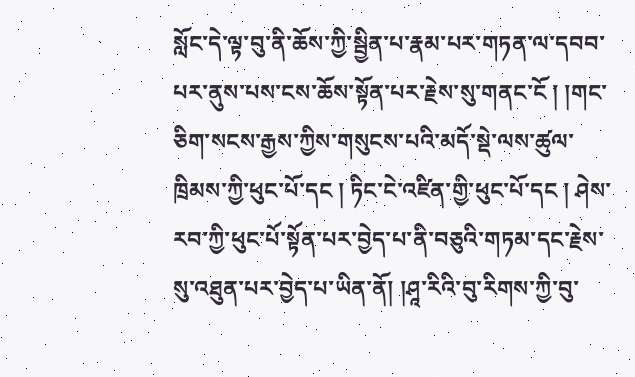སློང་དེ་ལྟ་བུ་ནི་ཆོས་ཀྱི་སྦྱིན་པ་རྣམ་པར་གཏན་ལ་དབབ་པར་ནུས་པས་ངས་ཆོས་སྟོན་པར་རྗེས་སུ་གནང་ངོ ། །གང་ཅིག་སངས་རྒྱས་ཀྱིས་གསུངས་པའི་མདོ་སྡེ་ལས་ཚུལ་ཁྲིམས་ཀྱི་ཕུང་པོ་དང ། ཏིང་ངེ་འཛིན་གྱི་ཕུང་པོ་དང ། ཤེས་རབ་ཀྱི་ཕུང་པོ་སྟོན་པར་བྱེད་པ་ནི་བཅུའི་གཏམ་དང་རྗེས་སུ་འཐུན་པར་བྱེད་པ་ཡིན་ནོ། །ཤཱ་རིའི་བུ་རིགས་ཀྱི་བུ་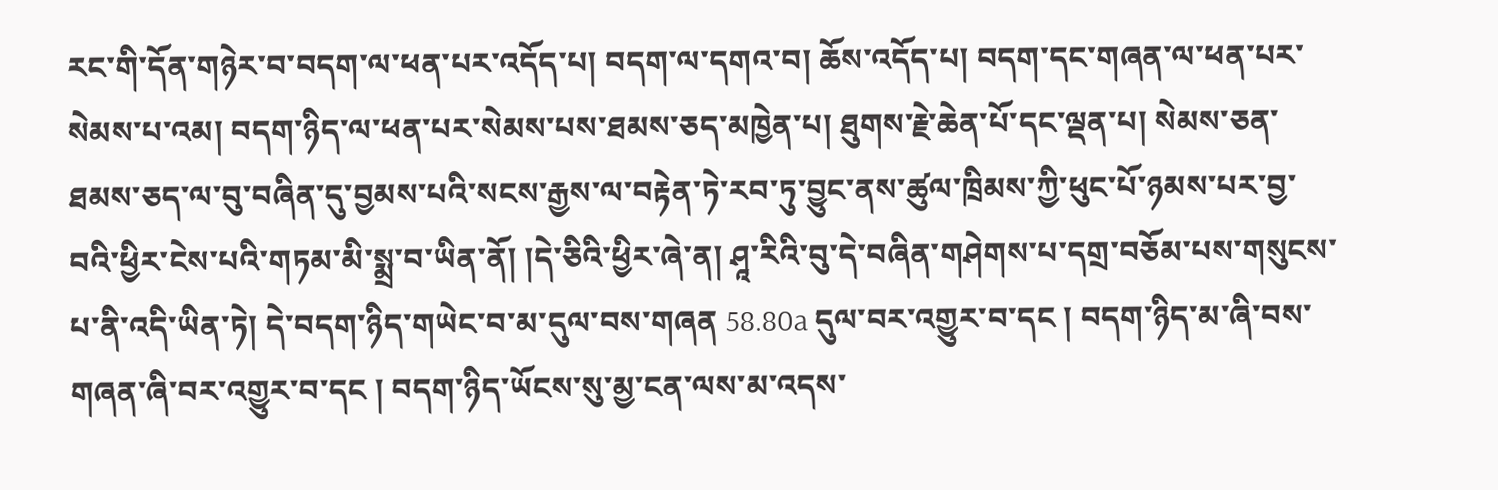རང་གི་དོན་གཉེར་བ་བདག་ལ་ཕན་པར་འདོད་པ། བདག་ལ་དགའ་བ། ཆོས་འདོད་པ། བདག་དང་གཞན་ལ་ཕན་པར་སེམས་པ་འམ། བདག་ཉིད་ལ་ཕན་པར་སེམས་པས་ཐམས་ཅད་མཁྱེན་པ། ཐུགས་རྗེ་ཆེན་པོ་དང་ལྡན་པ། སེམས་ཅན་ཐམས་ཅད་ལ་བུ་བཞིན་དུ་བྱམས་པའི་སངས་རྒྱས་ལ་བརྟེན་ཏེ་རབ་ཏུ་བྱུང་ནས་ཚུལ་ཁྲིམས་ཀྱི་ཕུང་པོ་ཉམས་པར་བྱ་བའི་ཕྱིར་ངེས་པའི་གཏམ་མི་སྨྲ་བ་ཡིན་ནོ། །དེ་ཅིའི་ཕྱིར་ཞེ་ན། ཤཱ་རིའི་བུ་དེ་བཞིན་གཤེགས་པ་དགྲ་བཅོམ་པས་གསུངས་པ་ནི་འདི་ཡིན་ཏེ། དེ་བདག་ཉིད་གཡེང་བ་མ་དུལ་བས་གཞན 58.80a དུལ་བར་འགྱུར་བ་དང ། བདག་ཉིད་མ་ཞི་བས་གཞན་ཞི་བར་འགྱུར་བ་དང ། བདག་ཉིད་ཡོངས་སུ་མྱ་ངན་ལས་མ་འདས་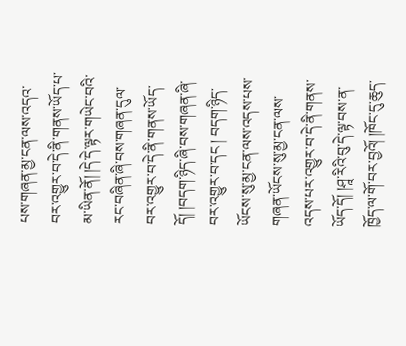པས་གཞན་མྱ་ངན་ལས་འདའ་བར་འགྱུར་བ་དེ་ནི་གནས་ཡོད་པ་མ་ཡིན་ནོ། །དེ་དེ་ལྟར་གཡེང་བའི་རང་བཞིན་ཞི་བས་གཞན་དུལ་བར་འགྱུར་བ་དེ་ནི་གནས་ཡོད་དོ། །བདག་ཉིད་ཞི་བས་གཞན་ཞི་བར་འགྱུར་བ་དང ། བདག་ཉིད་ཡོངས་སུ་མྱ་ངན་ལས་འདས་པས་གཞན་ཡོངས་སུ་མྱ་ངན་ལས་འདས་པར་འགྱུར་བ་དེ་ནི་གནས་ཡོད་དོ། །ཤཱ་རིའི་བུ་དེ་ལྟ་བས་ན་ཁྱོད་ལ་གོ་བར་བྱའོ། །ཁོང་དུ་ཆུད་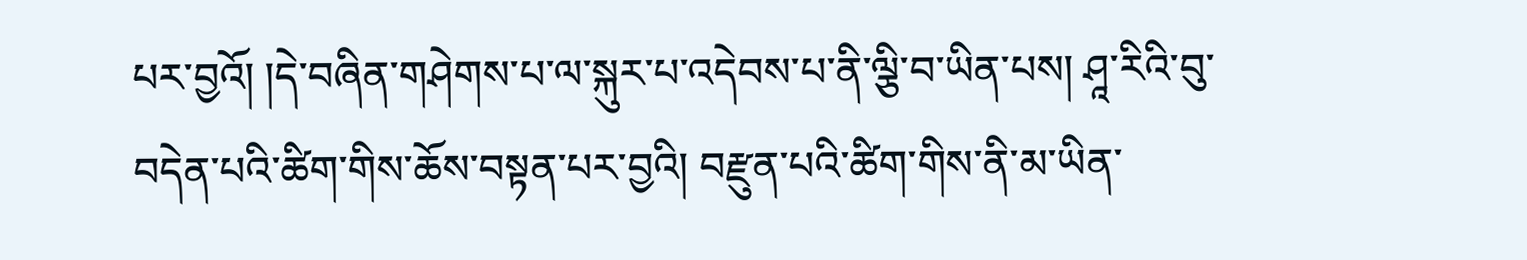པར་བྱའོ། །དེ་བཞིན་གཤེགས་པ་ལ་སྐུར་པ་འདེབས་པ་ནི་ལྕི་བ་ཡིན་པས། ཤཱ་རིའི་བུ་བདེན་པའི་ཚིག་གིས་ཆོས་བསྟན་པར་བྱའི། བརྫུན་པའི་ཚིག་གིས་ནི་མ་ཡིན་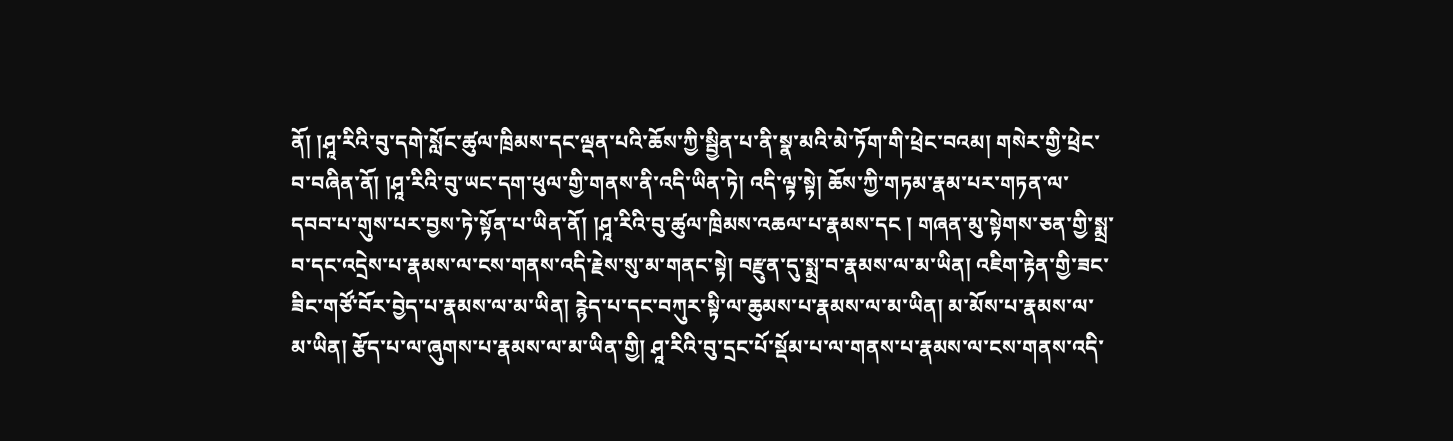ནོ། །ཤཱ་རིའི་བུ་དགེ་སློང་ཚུལ་ཁྲིམས་དང་ལྡན་པའི་ཆོས་ཀྱི་སྦྱིན་པ་ནི་སྣ་མའི་མེ་ཏོག་གི་ཕྲེང་བའམ། གསེར་གྱི་ཕྲེང་བ་བཞིན་ནོ། །ཤཱ་རིའི་བུ་ཡང་དག་ཕུལ་གྱི་གནས་ནི་འདི་ཡིན་ཏེ། འདི་ལྟ་སྟེ། ཆོས་ཀྱི་གཏམ་རྣམ་པར་གཏན་ལ་དབབ་པ་གུས་པར་བྱས་ཏེ་སྟོན་པ་ཡིན་ནོ། །ཤཱ་རིའི་བུ་ཚུལ་ཁྲིམས་འཆལ་པ་རྣམས་དང ། གཞན་མུ་སྟེགས་ཅན་གྱི་སྨྲ་བ་དང་འདྲེས་པ་རྣམས་ལ་ངས་གནས་འདི་རྗེས་སུ་མ་གནང་སྟེ། བརྫུན་དུ་སྨྲ་བ་རྣམས་ལ་མ་ཡིན། འཇིག་རྟེན་གྱི་ཟང་ཟིང་གཙོ་བོར་བྱེད་པ་རྣམས་ལ་མ་ཡིན། རྙེད་པ་དང་བཀུར་སྟི་ལ་ཆུམས་པ་རྣམས་ལ་མ་ཡིན། མ་མོས་པ་རྣམས་ལ་མ་ཡིན། རྩོད་པ་ལ་ཞུགས་པ་རྣམས་ལ་མ་ཡིན་གྱི། ཤཱ་རིའི་བུ་དྲང་པོ་སྡོམ་པ་ལ་གནས་པ་རྣམས་ལ་ངས་གནས་འདི་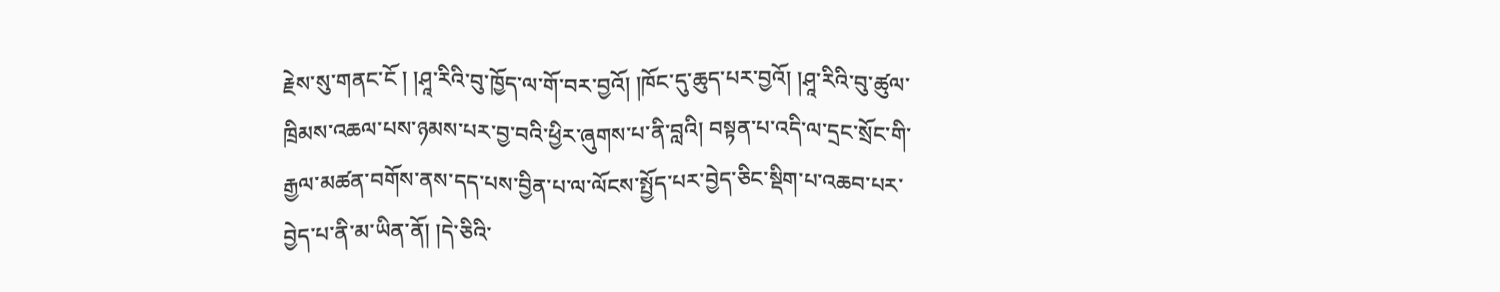རྗེས་སུ་གནང་ངོ ། །ཤཱ་རིའི་བུ་ཁྱོད་ལ་གོ་བར་བྱའོ། །ཁོང་དུ་ཆུད་པར་བྱའོ། །ཤཱ་རིའི་བུ་ཚུལ་ཁྲིམས་འཆལ་པས་ཉམས་པར་བྱ་བའི་ཕྱིར་ཞུགས་པ་ནི་བླའི། བསྟན་པ་འདི་ལ་དྲང་སྲོང་གི་རྒྱལ་མཚན་བགོས་ནས་དད་པས་བྱིན་པ་ལ་ལོངས་སྤྱོད་པར་བྱེད་ཅིང་སྡིག་པ་འཆབ་པར་བྱེད་པ་ནི་མ་ཡིན་ནོ། །དེ་ཅིའི་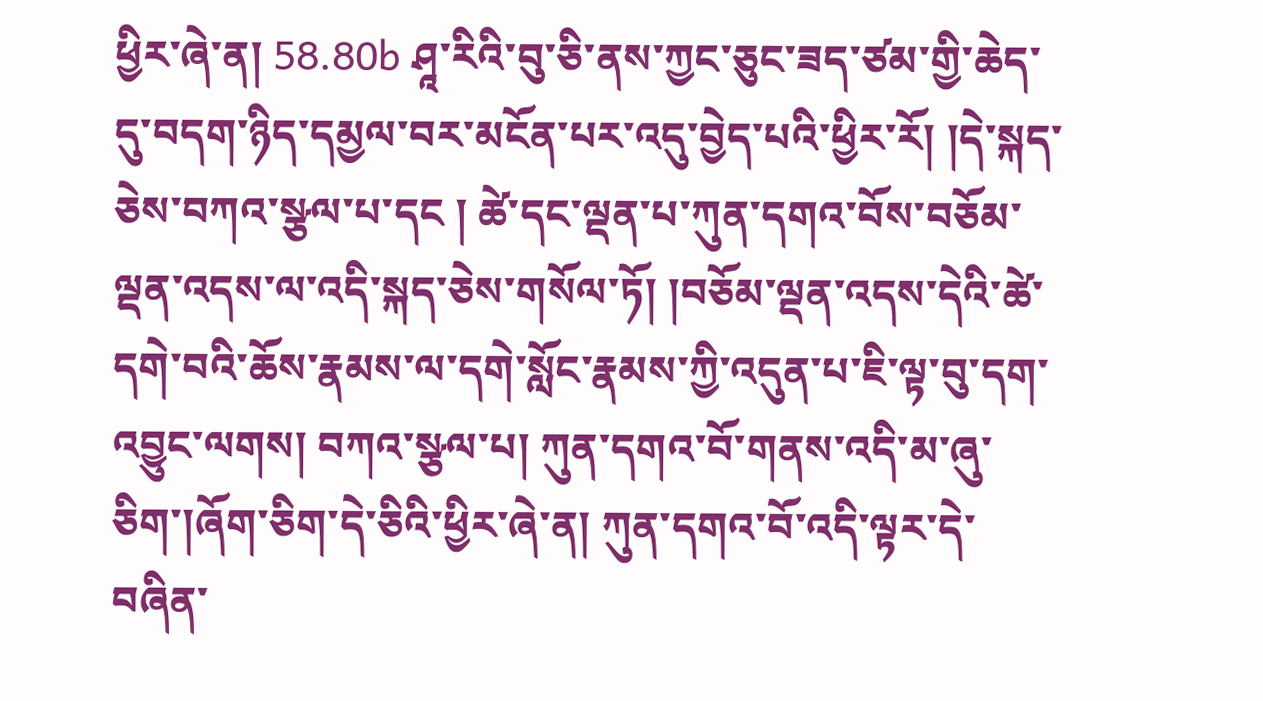ཕྱིར་ཞེ་ན། 58.80b ཤཱ་རིའི་བུ་ཅི་ནས་ཀྱང་ཅུང་ཟད་ཙམ་གྱི་ཆེད་དུ་བདག་ཉིད་དམྱལ་བར་མངོན་པར་འདུ་བྱེད་པའི་ཕྱིར་རོ། །དེ་སྐད་ཅེས་བཀའ་སྩལ་པ་དང ། ཚེ་དང་ལྡན་པ་ཀུན་དགའ་བོས་བཅོམ་ལྡན་འདས་ལ་འདི་སྐད་ཅེས་གསོལ་ཏོ། །བཅོམ་ལྡན་འདས་དེའི་ཚེ་དགེ་བའི་ཆོས་རྣམས་ལ་དགེ་སློང་རྣམས་ཀྱི་འདུན་པ་ཇི་ལྟ་བུ་དག་འབྱུང་ལགས། བཀའ་སྩལ་པ། ཀུན་དགའ་བོ་གནས་འདི་མ་ཞུ་ཅིག་།ཞོག་ཅིག་དེ་ཅིའི་ཕྱིར་ཞེ་ན། ཀུན་དགའ་བོ་འདི་ལྟར་དེ་བཞིན་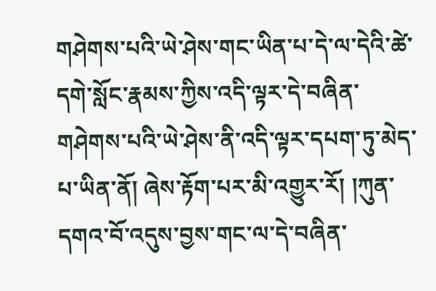གཤེགས་པའི་ཡེ་ཤེས་གང་ཡིན་པ་དེ་ལ་དེའི་ཚེ་དགེ་སློང་རྣམས་ཀྱིས་འདི་ལྟར་དེ་བཞིན་གཤེགས་པའི་ཡེ་ཤེས་ནི་འདི་ལྟར་དཔག་ཏུ་མེད་པ་ཡིན་ནོ། ཞེས་རྟོག་པར་མི་འགྱུར་རོ། །ཀུན་དགའ་བོ་འདུས་བྱས་གང་ལ་དེ་བཞིན་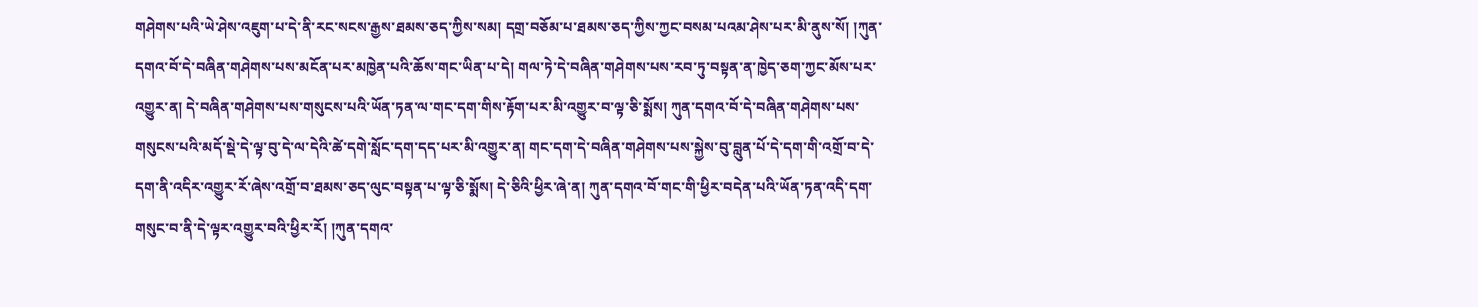གཤེགས་པའི་ཡེ་ཤེས་འཇུག་པ་དེ་ནི་རང་སངས་རྒྱས་ཐམས་ཅད་ཀྱིས་སམ། དགྲ་བཅོམ་པ་ཐམས་ཅད་ཀྱིས་ཀྱང་བསམ་པའམ་ཤེས་པར་མི་ནུས་སོ། །ཀུན་དགའ་བོ་དེ་བཞིན་གཤེགས་པས་མངོན་པར་མཁྱེན་པའི་ཆོས་གང་ཡིན་པ་དེ། གལ་ཏེ་དེ་བཞིན་གཤེགས་པས་རབ་ཏུ་བསྟན་ན་ཁྱེད་ཅག་ཀྱང་མོས་པར་འགྱུར་ན། དེ་བཞིན་གཤེགས་པས་གསུངས་པའི་ཡོན་ཏན་ལ་གང་དག་གིས་རྟོག་པར་མི་འགྱུར་བ་ལྟ་ཅི་སྨོས། ཀུན་དགའ་བོ་དེ་བཞིན་གཤེགས་པས་གསུངས་པའི་མདོ་སྡེ་དེ་ལྟ་བུ་དེ་ལ་དེའི་ཚེ་དགེ་སློང་དག་དད་པར་མི་འགྱུར་ན། གང་དག་དེ་བཞིན་གཤེགས་པས་སྐྱེས་བུ་བླུན་པོ་དེ་དག་གི་འགྲོ་བ་དེ་དག་ནི་འདིར་འགྱུར་རོ་ཞེས་འགྲོ་བ་ཐམས་ཅད་ལུང་བསྟན་པ་ལྟ་ཅི་སྨོས། དེ་ཅིའི་ཕྱིར་ཞེ་ན། ཀུན་དགའ་བོ་གང་གི་ཕྱིར་བདེན་པའི་ཡོན་ཏན་འདི་དག་གསུང་བ་ནི་དེ་ལྟར་འགྱུར་བའི་ཕྱིར་རོ། །ཀུན་དགའ་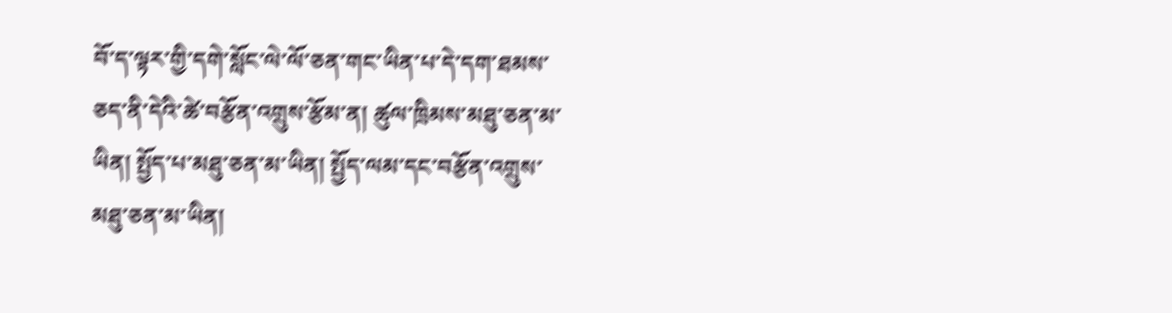བོ་ད་ལྟར་གྱི་དགེ་སློང་ལེ་ལོ་ཅན་གང་ཡིན་པ་དེ་དག་ཐམས་ཅད་ནི་དེའི་ཚེ་བརྩོན་འགྲུས་རྩོམ་ན། ཚུལ་ཁྲིམས་མཐུ་ཅན་མ་ཡིན། སྤྱོད་པ་མཐུ་ཅན་མ་ཡིན། སྤྱོད་ལམ་དང་བརྩོན་འགྲུས་མཐུ་ཅན་མ་ཡིན།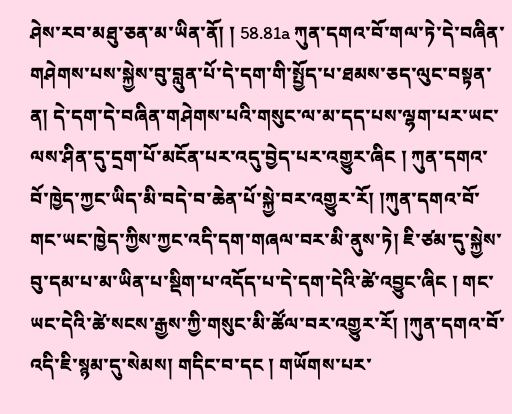ཤེས་རབ་མཐུ་ཅན་མ་ཡིན་ནོ། ། 58.81a ཀུན་དགའ་བོ་གལ་ཏེ་དེ་བཞིན་གཤེགས་པས་སྐྱེས་བུ་བླུན་པོ་དེ་དག་གི་སྤྱོད་པ་ཐམས་ཅད་ལུང་བསྟན་ན། དེ་དག་དེ་བཞིན་གཤེགས་པའི་གསུང་ལ་མ་དད་པས་ལྷག་པར་ཡང་ལས་ཤིན་དུ་དྲག་པོ་མངོན་པར་འདུ་བྱེད་པར་འགྱུར་ཞིང ། ཀུན་དགའ་བོ་ཁྱེད་ཀྱང་ཡིད་མི་བདེ་བ་ཆེན་པོ་སྐྱེ་བར་འགྱུར་རོ། །ཀུན་དགའ་བོ་གང་ཡང་ཁྱེད་ཀྱིས་ཀྱང་འདི་དག་གཞལ་བར་མི་ནུས་ཏེ། ཇི་ཙམ་དུ་སྐྱེས་བུ་དམ་པ་མ་ཡིན་པ་སྡིག་པ་འདོད་པ་དེ་དག་དེའི་ཚེ་འབྱུང་ཞིང ། གང་ཡང་དེའི་ཚེ་སངས་རྒྱས་ཀྱི་གསུང་མི་ཚོལ་བར་འགྱུར་རོ། །ཀུན་དགའ་བོ་འདི་ཇི་སྙམ་དུ་སེམས། གདིང་བ་དང ། གཡོགས་པར་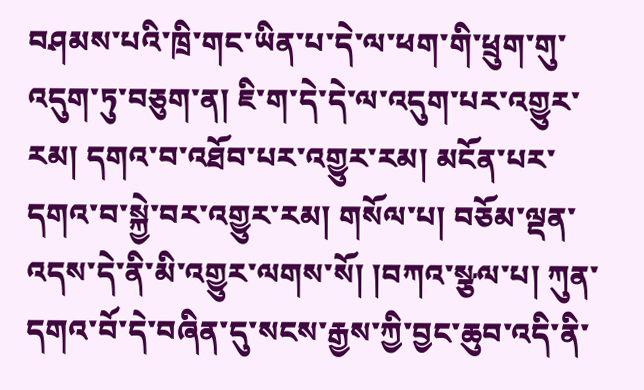བཤམས་པའི་ཁྲི་གང་ཡིན་པ་དེ་ལ་ཕག་གི་ཕྲུག་གུ་འདུག་ཏུ་བཅུག་ན། ཇི་ག་དེ་དེ་ལ་འདུག་པར་འགྱུར་རམ། དགའ་བ་འཐོབ་པར་འགྱུར་རམ། མངོན་པར་དགའ་བ་སྐྱེ་བར་འགྱུར་རམ། གསོལ་པ། བཅོམ་ལྡན་འདས་དེ་ནི་མི་འགྱུར་ལགས་སོ། །བཀའ་སྩལ་པ། ཀུན་དགའ་བོ་དེ་བཞིན་དུ་སངས་རྒྱས་ཀྱི་བྱང་ཆུབ་འདི་ནི་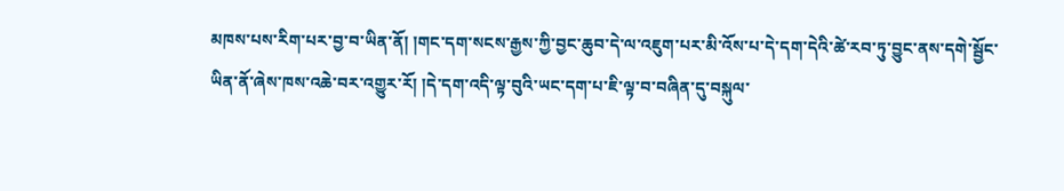མཁས་པས་རིག་པར་བྱ་བ་ཡིན་ནོ། །གང་དག་སངས་རྒྱས་ཀྱི་བྱང་ཆུབ་དེ་ལ་འཇུག་པར་མི་འོས་པ་དེ་དག་དེའི་ཚེ་རབ་ཏུ་བྱུང་ནས་དགེ་སྦྱོང་ཡིན་ནོ་ཞེས་ཁས་འཆེ་བར་འགྱུར་རོ། །དེ་དག་འདི་ལྟ་བུའི་ཡང་དག་པ་ཇི་ལྟ་བ་བཞིན་དུ་བསྐུལ་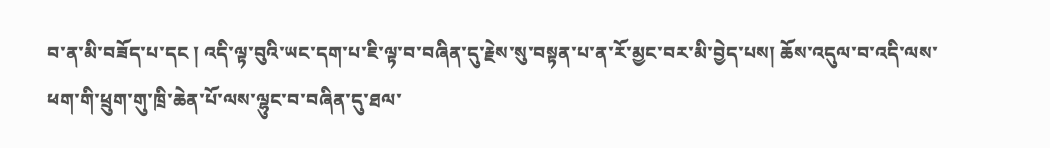བ་ན་མི་བཟོད་པ་དང ། འདི་ལྟ་བུའི་ཡང་དག་པ་ཇི་ལྟ་བ་བཞིན་དུ་རྗེས་སུ་བསྟན་པ་ན་རོ་མྱང་བར་མི་བྱེད་པས། ཆོས་འདུལ་བ་འདི་ལས་ཕག་གི་ཕྲུག་གུ་ཁྲི་ཆེན་པོ་ལས་ལྷུང་བ་བཞིན་དུ་ཐལ་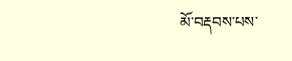མོ་བརྡབས་པས་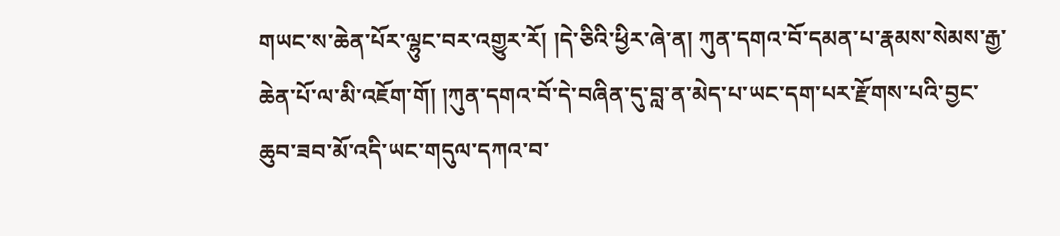གཡང་ས་ཆེན་པོར་ལྷུང་བར་འགྱུར་རོ། །དེ་ཅིའི་ཕྱིར་ཞེ་ན། ཀུན་དགའ་བོ་དམན་པ་རྣམས་སེམས་རྒྱ་ཆེན་པོ་ལ་མི་འཇོག་གོ། །ཀུན་དགའ་བོ་དེ་བཞིན་དུ་བླ་ན་མེད་པ་ཡང་དག་པར་རྫོགས་པའི་བྱང་ཆུབ་ཟབ་མོ་འདི་ཡང་གདུལ་དཀའ་བ་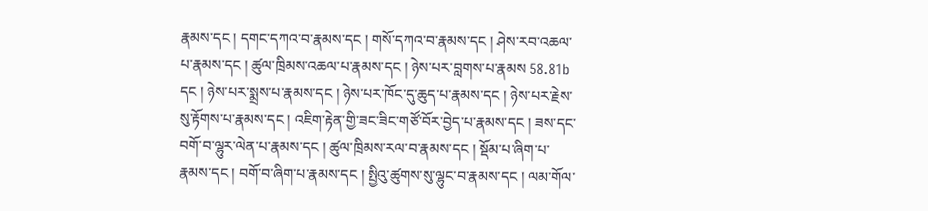རྣམས་དང ། དགང་དཀའ་བ་རྣམས་དང ། གསོ་དཀའ་བ་རྣམས་དང ། ཤེས་རབ་འཆལ་པ་རྣམས་དང ། ཚུལ་ཁྲིམས་འཆལ་པ་རྣམས་དང ། ཉེས་པར་བླགས་པ་རྣམས 58.81b དང ། ཉེས་པར་སྨྲས་པ་རྣམས་དང ། ཉེས་པར་ཁོང་དུ་ཆུད་པ་རྣམས་དང ། ཉེས་པར་རྗེས་སུ་རྟོགས་པ་རྣམས་དང ། འཇིག་རྟེན་གྱི་ཟང་ཟིང་གཙོ་བོར་བྱེད་པ་རྣམས་དང ། ཟས་དང་བགོ་བ་ལྷུར་ལེན་པ་རྣམས་དང ། ཚུལ་ཁྲིམས་རལ་བ་རྣམས་དང ། སྡོམ་པ་ཞིག་པ་རྣམས་དང ། བགོ་བ་ཞིག་པ་རྣམས་དང ། སྤྱིའུ་ཚུགས་སུ་ལྷུང་བ་རྣམས་དང ། ལམ་གོལ་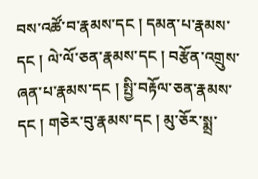བས་འཚོ་བ་རྣམས་དང ། དམན་པ་རྣམས་དང ། ལེ་ལོ་ཅན་རྣམས་དང ། བརྩོན་འགྲུས་ཞན་པ་རྣམས་དང ། སྤྱི་བརྟོལ་ཅན་རྣམས་དང ། གཅེར་བུ་རྣམས་དང ། མུ་ཅོར་སྨྲ་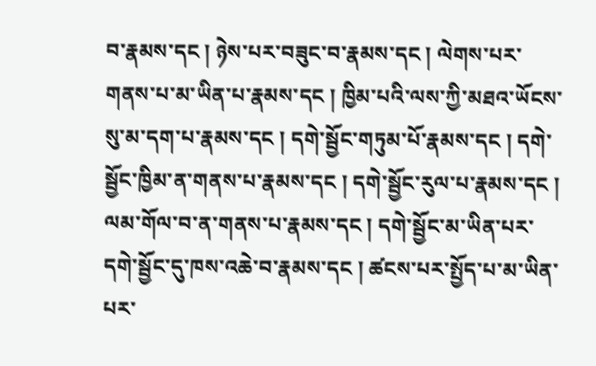བ་རྣམས་དང ། ཉེས་པར་བཟུང་བ་རྣམས་དང ། ལེགས་པར་གནས་པ་མ་ཡིན་པ་རྣམས་དང ། ཁྱིམ་པའི་ལས་ཀྱི་མཐའ་ཡོངས་སུ་མ་དག་པ་རྣམས་དང ། དགེ་སྦྱོང་གཏུམ་པོ་རྣམས་དང ། དགེ་སྦྱོང་ཁྱིམ་ན་གནས་པ་རྣམས་དང ། དགེ་སྦྱོང་རུལ་པ་རྣམས་དང ། ལམ་གོལ་བ་ན་གནས་པ་རྣམས་དང ། དགེ་སྦྱོང་མ་ཡིན་པར་དགེ་སྦྱོང་དུ་ཁས་འཆེ་བ་རྣམས་དང ། ཚངས་པར་སྤྱོད་པ་མ་ཡིན་པར་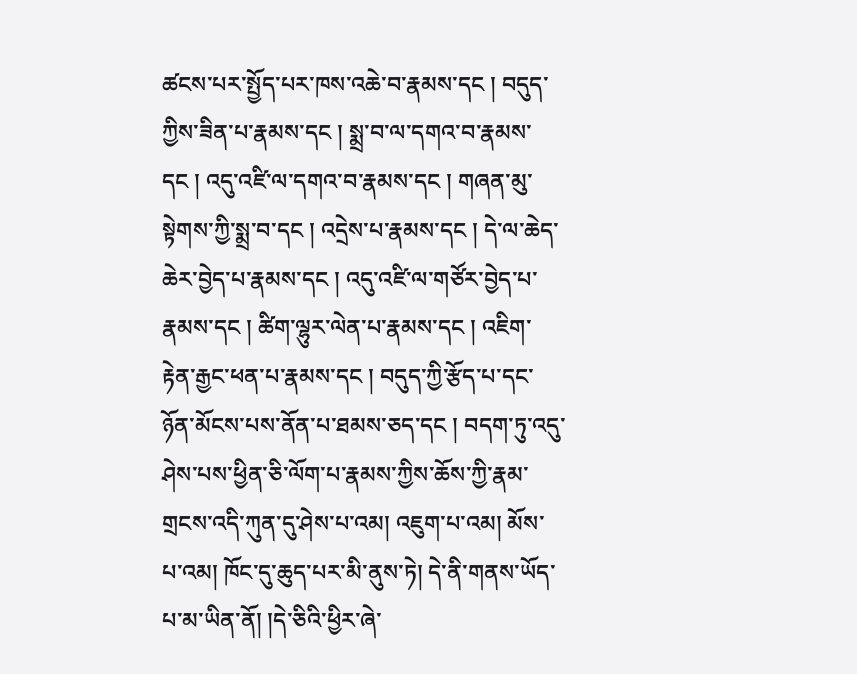ཚངས་པར་སྤྱོད་པར་ཁས་འཆེ་བ་རྣམས་དང ། བདུད་ཀྱིས་ཟིན་པ་རྣམས་དང ། སྨྲ་བ་ལ་དགའ་བ་རྣམས་དང ། འདུ་འཛི་ལ་དགའ་བ་རྣམས་དང ། གཞན་མུ་སྟེགས་ཀྱི་སྨྲ་བ་དང ། འདྲེས་པ་རྣམས་དང ། དེ་ལ་ཆེད་ཆེར་བྱེད་པ་རྣམས་དང ། འདུ་འཛི་ལ་གཙོར་བྱེད་པ་རྣམས་དང ། ཚིག་ལྷུར་ལེན་པ་རྣམས་དང ། འཇིག་རྟེན་རྒྱང་ཕན་པ་རྣམས་དང ། བདུད་ཀྱི་རྩོད་པ་དང་ཉོན་མོངས་པས་ནོན་པ་ཐམས་ཅད་དང ། བདག་ཏུ་འདུ་ཤེས་པས་ཕྱིན་ཅི་ལོག་པ་རྣམས་ཀྱིས་ཆོས་ཀྱི་རྣམ་གྲངས་འདི་ཀུན་དུ་ཤེས་པ་འམ། འཇུག་པ་འམ། མོས་པ་འམ། ཁོང་དུ་ཆུད་པར་མི་ནུས་ཏེ། དེ་ནི་གནས་ཡོད་པ་མ་ཡིན་ནོ། །དེ་ཅིའི་ཕྱིར་ཞེ་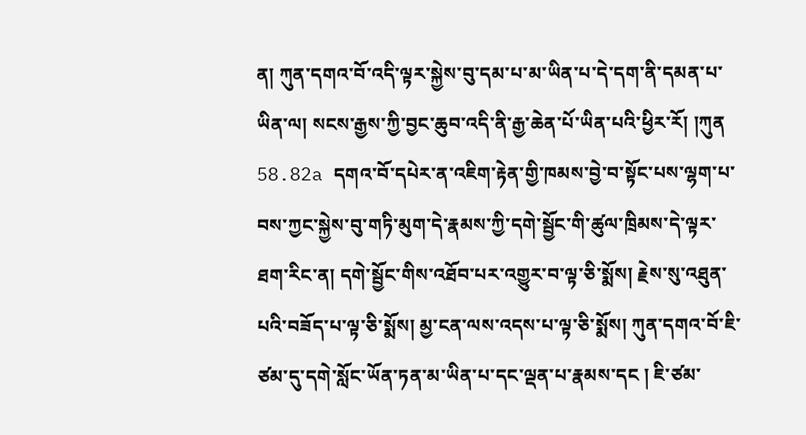ན། ཀུན་དགའ་བོ་འདི་ལྟར་སྐྱེས་བུ་དམ་པ་མ་ཡིན་པ་དེ་དག་ནི་དམན་པ་ཡིན་ལ། སངས་རྒྱས་ཀྱི་བྱང་ཆུབ་འདི་ནི་རྒྱ་ཆེན་པོ་ཡིན་པའི་ཕྱིར་རོ། །ཀུན 58.82a དགའ་བོ་དཔེར་ན་འཇིག་རྟེན་གྱི་ཁམས་བྱེ་བ་སྟོང་པས་ལྷག་པ་བས་ཀྱང་སྐྱེས་བུ་གཏི་མུག་དེ་རྣམས་ཀྱི་དགེ་སྦྱོང་གི་ཚུལ་ཁྲིམས་དེ་ལྟར་ཐག་རིང་ན། དགེ་སྦྱོང་གིས་འཐོབ་པར་འགྱུར་བ་ལྟ་ཅི་སྨོས། རྗེས་སུ་འཐུན་པའི་བཟོད་པ་ལྟ་ཅི་སྨོས། མྱ་ངན་ལས་འདས་པ་ལྟ་ཅི་སྨོས། ཀུན་དགའ་བོ་ཇི་ཙམ་དུ་དགེ་སློང་ཡོན་ཏན་མ་ཡིན་པ་དང་ལྡན་པ་རྣམས་དང ། ཇི་ཙམ་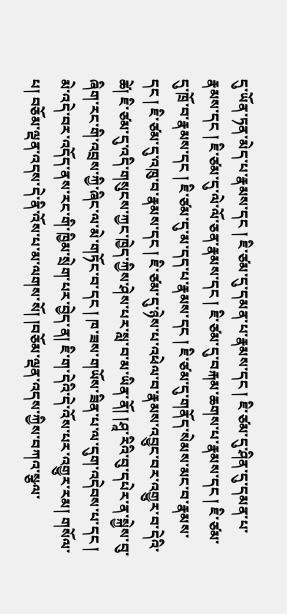དུ་ཡོན་ཏན་མེད་པ་རྣམས་དང ། ཇི་ཙམ་དུ་དམན་པ་རྣམས་དང ། ཇི་ཙམ་དུ་ཤིན་དུ་དམན་པ་རྣམས་དང ། ཇི་ཙམ་དུ་ལེ་ལོ་ཅན་རྣམས་དང ། ཇི་ཙམ་དུ་བརྐམ་ཆགས་པ་རྣམས་དང ། ཇི་ཙམ་དུ་ཁྲོ་བ་རྣམས་དང ། ཇི་ཙམ་དུ་མ་དད་པ་རྣམས་དང ། ཇི་ཙམ་དུ་གནོད་སེམས་མང་བ་རྣམས་དང ། ཇི་ཙམ་དུ་འཁུ་བ་རྣམས་དང ། ཇི་ཙམ་དུ་ཉེས་པ་འཕེལ་བ་རྣམས་འབྱུང་བར་འགྱུར་བ་དེའི་ཚེ། ཇི་ཙམ་དུ་འདི་གསུངས་ཀྱང་ཁྱེད་ཀྱིས་ཤེས་པར་སླ་བ་མ་ཡིན་ནོ། །ཤཱ་རིའི་བུ་དཔེར་ན་སྐྱེས་བུ་ཞིག་རང་གི་འབྲས་ཀྱི་ཞིང་ལ་མེ་གཏོང་བ་དང ། ཁ་ཟས་གཡོས་ཟིན་པ་ལ་དུག་འདེབས་པ་དང ། མེ་འདེ་བར་འདོད་ནས་རང་གི་ཁྱིམ་སྲེག་པར་བྱེད་ན། ཇི་ག་དེའི་དེ་འོས་པར་འགྱུར་རམ། གསོལ་པ། བཅོམ་ལྡན་འདས་དེ་ནི་འོས་པ་མ་ལགས་སོ། །བཅོམ་ལྡན་འདས་ཀྱིས་བཀའ་སྩལ་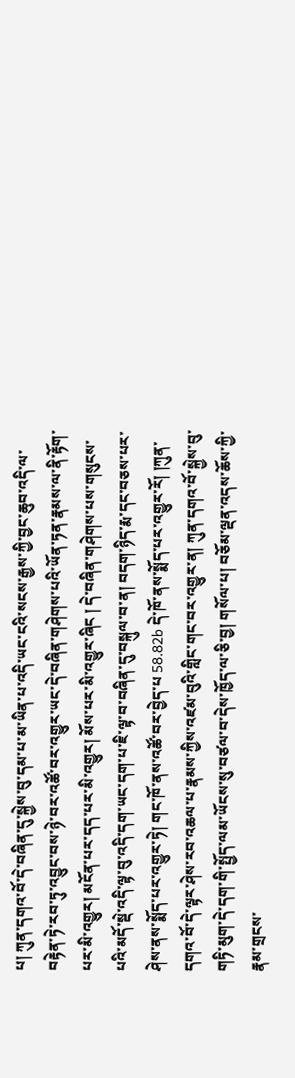པ། ཀུན་དགའ་བོ་དེ་བཞིན་དུ་སྐྱེས་བུ་དམ་པ་མ་ཡིན་པ་འདི་ཡང་ངའི་སངས་རྒྱས་ཀྱི་བྱང་ཆུབ་འདི་ལ་བརྟེན་ཏེ་རབ་ཏུ་འབྱུང་བས་ཉེ་བར་འཚོ་བར་འགྱུར་ཡང་དེ་བཞིན་གཤེགས་པའི་ཡོན་ཏན་རྣམས་ལ་ནི་རྟོག་པར་མི་འགྱུར། མངོན་པར་དད་པར་མི་འགྱུར། མོས་པར་མི་འགྱུར་ཞིང ། དེ་བཞིན་གཤེགས་པས་གསུངས་པའི་མདོ་སྡེ་འདི་ལྟ་བུ་འདི་དག་ཡང་དག་པ་ཇི་ལྟ་བ་བཞིན་དུ་བསྐུལ་བ་ན། བདག་ཉིད་རྨ་དང་བཅས་པར་ཤེས་ནས་སྨོད་པར་འགྱུར་ཏེ། གང་ཁོ་ནས་འཚོ་བར་བྱེད་པ 58.82b དེ་ཁོ་ནས་སྨོད་པར་འགྱུར་རོ། །ཀུན་དགའ་བོ་དེ་ལྟར་ཤེས་རབ་འཆལ་པ་རྣམས་ཀྱིས་འཛམ་བུའི་གླིང་གང་བར་འགྱུར་ན། ཀུན་དགའ་བོ་སྐྱེས་བུ་གཏི་མུག་དེ་དག་གི་སྤྱོད་ལམ་ཡོངས་སུ་བཙལ་བ་དེས་ཁྱོད་ལ་ཅི་བྱ། གསོལ་པ། བཅོམ་ལྡན་འདས་ཆོས་ཀྱི་རྣམ་གྲངས་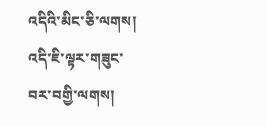འདིའི་མིང་ཅི་ལགས། འདི་ཇི་ལྟར་གཟུང་བར་བགྱི་ལགས།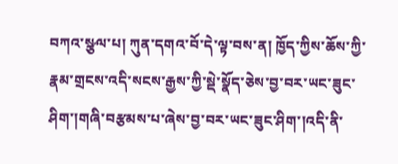བཀའ་སྩལ་པ། ཀུན་དགའ་བོ་དེ་ལྟ་བས་ན། ཁྱོད་ཀྱིས་ཆོས་ཀྱི་རྣམ་གྲངས་འདི་སངས་རྒྱས་ཀྱི་སྡེ་སྣོད་ཅེས་བྱ་བར་ཡང་ཟུང་ཤིག་།གཞི་བརྩམས་པ་ཞེས་བྱ་བར་ཡང་ཟུང་ཤིག་།འདི་ནི་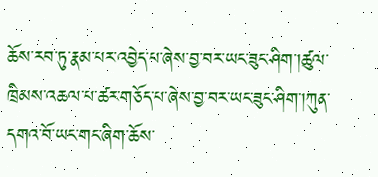ཆོས་རབ་ཏུ་རྣམ་པར་འབྱེད་པ་ཞེས་བྱ་བར་ཡང་ཟུང་ཤིག་།ཚུལ་ཁྲིམས་འཆལ་པ་ཚར་གཅོད་པ་ཞེས་བྱ་བར་ཡང་ཟུང་ཤིག་།ཀུན་དགའ་བོ་ཡང་གང་ཞིག་ཆོས་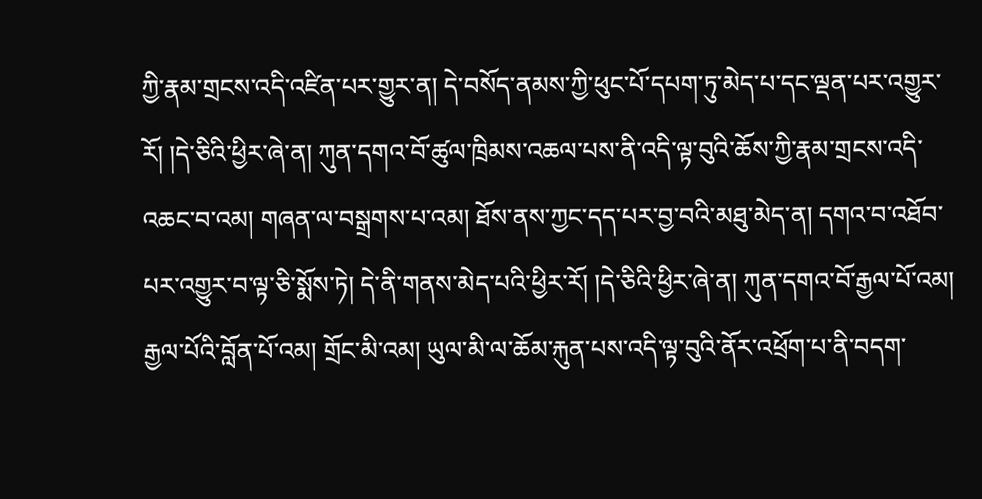ཀྱི་རྣམ་གྲངས་འདི་འཛིན་པར་གྱུར་ན། དེ་བསོད་ནམས་ཀྱི་ཕུང་པོ་དཔག་ཏུ་མེད་པ་དང་ལྡན་པར་འགྱུར་རོ། །དེ་ཅིའི་ཕྱིར་ཞེ་ན། ཀུན་དགའ་བོ་ཚུལ་ཁྲིམས་འཆལ་པས་ནི་འདི་ལྟ་བུའི་ཆོས་ཀྱི་རྣམ་གྲངས་འདི་འཆང་བ་འམ། གཞན་ལ་བསྒྲགས་པ་འམ། ཐོས་ནས་ཀྱང་དད་པར་བྱ་བའི་མཐུ་མེད་ན། དགའ་བ་འཐོབ་པར་འགྱུར་བ་ལྟ་ཅི་སྨོས་ཏེ། དེ་ནི་གནས་མེད་པའི་ཕྱིར་རོ། །དེ་ཅིའི་ཕྱིར་ཞེ་ན། ཀུན་དགའ་བོ་རྒྱལ་པོ་འམ། རྒྱལ་པོའི་བློན་པོ་འམ། གྲོང་མི་འམ། ཡུལ་མི་ལ་ཆོམ་རྐུན་པས་འདི་ལྟ་བུའི་ནོར་འཕྲོག་པ་ནི་བདག་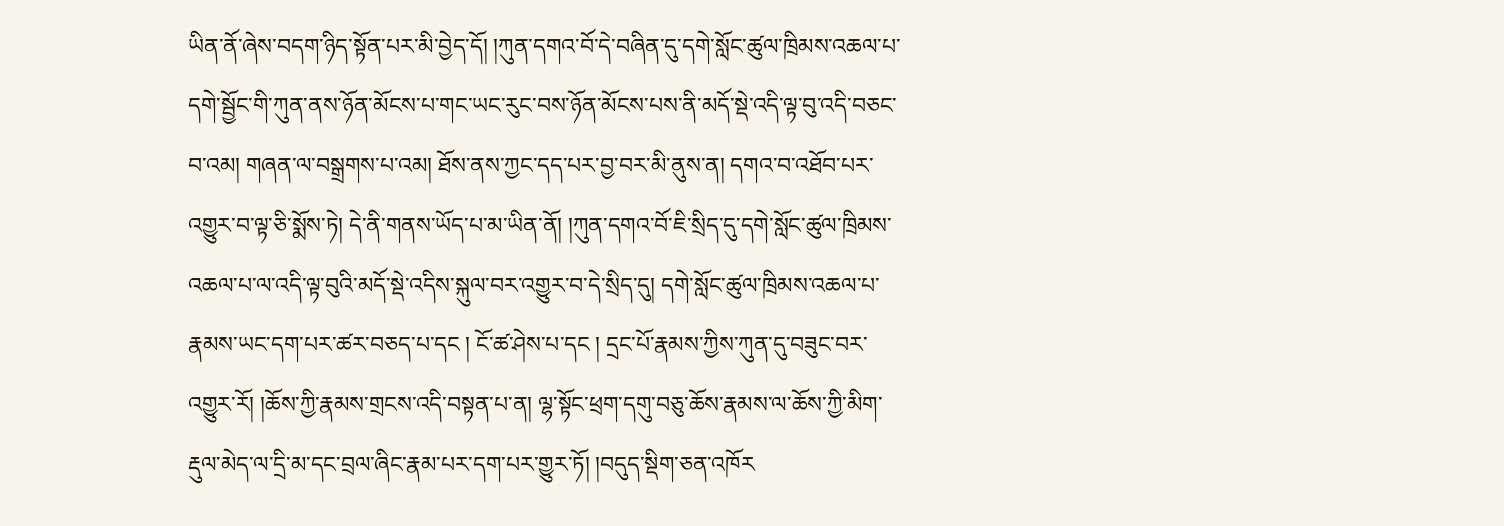ཡིན་ནོ་ཞེས་བདག་ཉིད་སྟོན་པར་མི་བྱེད་དོ། །ཀུན་དགའ་བོ་དེ་བཞིན་དུ་དགེ་སློང་ཚུལ་ཁྲིམས་འཆལ་པ་དགེ་སྦྱོང་གི་ཀུན་ནས་ཉོན་མོངས་པ་གང་ཡང་རུང་བས་ཉོན་མོངས་པས་ནི་མདོ་སྡེ་འདི་ལྟ་བུ་འདི་བཅང་བ་འམ། གཞན་ལ་བསྒྲགས་པ་འམ། ཐོས་ནས་ཀྱང་དད་པར་བྱ་བར་མི་ནུས་ན། དགའ་བ་འཐོབ་པར་འགྱུར་བ་ལྟ་ཅི་སྨོས་ཏེ། དེ་ནི་གནས་ཡོད་པ་མ་ཡིན་ནོ། །ཀུན་དགའ་བོ་ཇི་སྲིད་དུ་དགེ་སློང་ཚུལ་ཁྲིམས་འཆལ་པ་ལ་འདི་ལྟ་བུའི་མདོ་སྡེ་འདིས་སྐུལ་བར་འགྱུར་བ་དེ་སྲིད་དུ། དགེ་སློང་ཚུལ་ཁྲིམས་འཆལ་པ་རྣམས་ཡང་དག་པར་ཚར་བཅད་པ་དང ། ངོ་ཚ་ཤེས་པ་དང ། དྲང་པོ་རྣམས་ཀྱིས་ཀུན་དུ་བཟུང་བར་འགྱུར་རོ། །ཆོས་ཀྱི་རྣམས་གྲངས་འདི་བསྟན་པ་ན། ལྷ་སྟོང་ཕྲག་དགུ་བཅུ་ཆོས་རྣམས་ལ་ཆོས་ཀྱི་མིག་རྡུལ་མེད་ལ་དྲི་མ་དང་བྲལ་ཞིང་རྣམ་པར་དག་པར་གྱུར་ཏོ། །བདུད་སྡིག་ཅན་འཁོར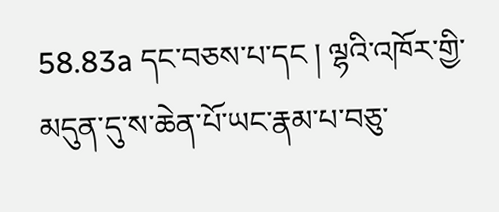58.83a དང་བཅས་པ་དང ། ལྷའི་འཁོར་གྱི་མདུན་དུ་ས་ཆེན་པོ་ཡང་རྣམ་པ་བཅུ་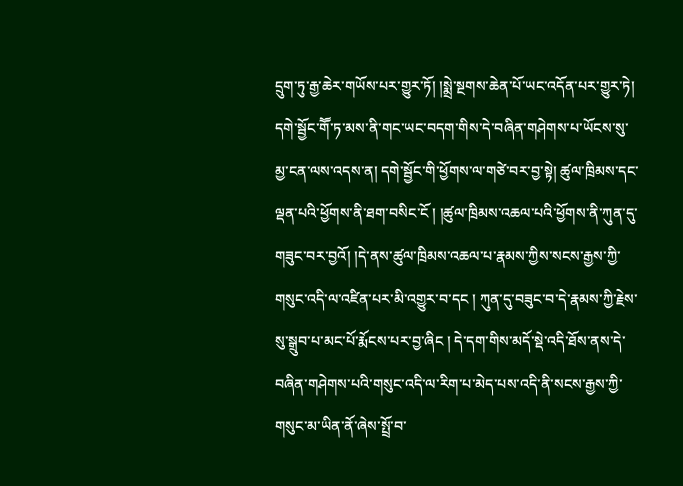དྲུག་ཏུ་རྒྱ་ཆེར་གཡོས་པར་གྱུར་ཏོ། །སྨྲེ་སྔགས་ཆེན་པོ་ཡང་འདོན་པར་གྱུར་ཏེ། དགེ་སྦྱོང་གཽ་ཏ་མས་ནི་གང་ཡང་བདག་གིས་དེ་བཞིན་གཤེགས་པ་ཡོངས་སུ་མྱ་ངན་ལས་འདས་ན། དགེ་སྦྱོང་གི་ཕྱོགས་ལ་གཙེ་བར་བྱ་སྟེ། ཚུལ་ཁྲིམས་དང་ལྡན་པའི་ཕྱོགས་ནི་ཐག་བསིང་ངོ ། །ཚུལ་ཁྲིམས་འཆལ་པའི་ཕྱོགས་ནི་ཀུན་དུ་གཟུང་བར་བྱའོ། །དེ་ནས་ཚུལ་ཁྲིམས་འཆལ་པ་རྣམས་ཀྱིས་སངས་རྒྱས་ཀྱི་གསུང་འདི་ལ་འཛིན་པར་མི་འགྱུར་བ་དང ། ཀུན་དུ་བཟུང་བ་དེ་རྣམས་ཀྱི་རྗེས་སུ་སྒྲུབ་པ་མང་པོ་རྨོངས་པར་བྱ་ཞིང ། དེ་དག་གིས་མདོ་སྡེ་འདི་ཐོས་ནས་དེ་བཞིན་གཤེགས་པའི་གསུང་འདི་ལ་རིག་པ་མེད་པས་འདི་ནི་སངས་རྒྱས་ཀྱི་གསུང་མ་ཡིན་ནོ་ཞེས་སྤྲོ་བ་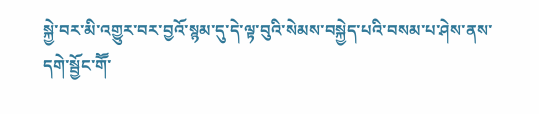སྐྱེ་བར་མི་འགྱུར་བར་བྱའོ་སྙམ་དུ་དེ་ལྟ་བུའི་སེམས་བསྐྱེད་པའི་བསམ་པ་ཤེས་ནས་དགེ་སྦྱོང་གཽ་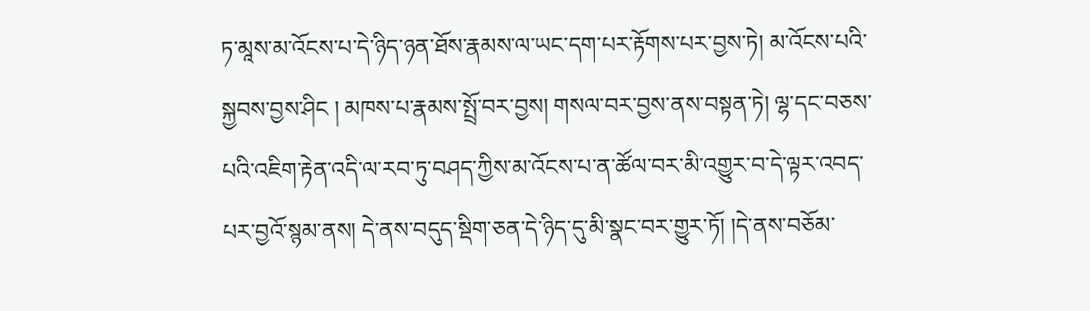ཏ་མཱས་མ་འོངས་པ་དེ་ཉིད་ཉན་ཐོས་རྣམས་ལ་ཡང་དག་པར་རྟོགས་པར་བྱས་ཏེ། མ་འོངས་པའི་སྐྱབས་བྱས་ཤིང ། མཁས་པ་རྣམས་སྤྲོ་བར་བྱས། གསལ་བར་བྱས་ནས་བསྟན་ཏེ། ལྷ་དང་བཅས་པའི་འཇིག་རྟེན་འདི་ལ་རབ་ཏུ་བཤད་ཀྱིས་མ་འོངས་པ་ན་ཚོལ་བར་མི་འགྱུར་བ་དེ་ལྟར་འབད་པར་བྱའོ་སྙམ་ནས། དེ་ནས་བདུད་སྡིག་ཅན་དེ་ཉིད་དུ་མི་སྣང་བར་གྱུར་ཏོ། །དེ་ནས་བཅོམ་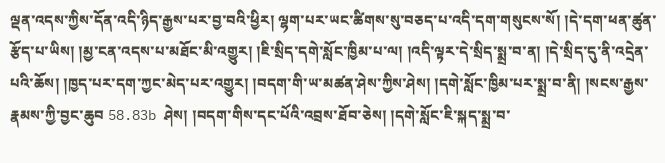ལྡན་འདས་ཀྱིས་དོན་འདི་ཉིད་རྒྱས་པར་བྱ་བའི་ཕྱིར། ལྷག་པར་ཡང་ཚིགས་སུ་བཅད་པ་འདི་དག་གསུངས་སོ། །དེ་དག་ཕན་ཚུན་རྩོད་པ་ཡིས། །མྱ་ངན་འདས་པ་མཐོང་མི་འགྱུར། །ཇི་སྲིད་དགེ་སློང་ཁྱིམ་པ་ལ། །འདི་ལྟར་དེ་སྲིད་སྨྲ་བ་ན། །དེ་སྲིད་དུ་ནི་འདྲེན་པའི་ཆོས། །ཁྱད་པར་དག་ཀྱང་མེད་པར་འགྱུར། །བདག་གི་ཡ་མཚན་ཤེས་ཀྱིས་ཤེས། །དགེ་སློང་ཁྱིམ་པར་སྨྲ་བ་ནི། །སངས་རྒྱས་རྣམས་ཀྱི་བྱང་ཆུབ 58.83b ཤེས། །བདག་གིས་དང་པོའི་འབྲས་ཐོབ་ཅེས། །དགེ་སློང་ཇི་སྐད་སྨྲ་བ་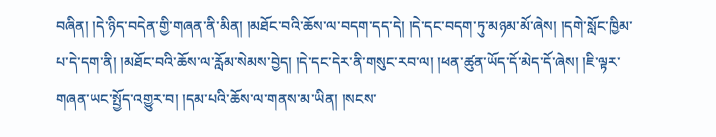བཞིན། །དེ་ཉིད་བདེན་གྱི་གཞན་ནི་མིན། །མཐོང་བའི་ཆོས་ལ་བདག་དད་དེ། །དེ་དང་བདག་ཏུ་མཉམ་མོ་ཞེས། །དགེ་སློང་ཁྱིམ་པ་དེ་དག་ནི། །མཐོང་བའི་ཆོས་ལ་རློམ་སེམས་བྱེད། །དེ་དང་དེར་ནི་གསུང་རབ་ལ། །ཕན་ཚུན་ཡོད་དོ་མེད་དོ་ཞེས། །ཇི་ལྟར་གཞན་ཡང་སྤྱོད་འགྱུར་བ། །དམ་པའི་ཆོས་ལ་གནས་མ་ཡིན། །སངས་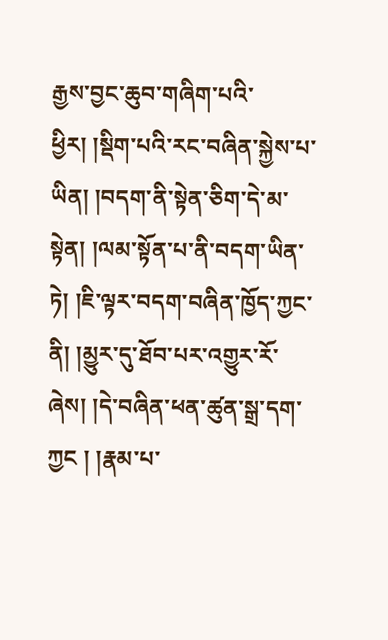རྒྱས་བྱང་ཆུབ་གཞིག་པའི་ཕྱིར། །སྡིག་པའི་རང་བཞིན་སྐྱེས་པ་ཡིན། །བདག་ནི་སྟེན་ཅིག་དེ་མ་སྟེན། །ལམ་སྟོན་པ་ནི་བདག་ཡིན་ཏེ། །ཇི་ལྟར་བདག་བཞིན་ཁྱོད་ཀྱང་ནི། །མྱུར་དུ་ཐོབ་པར་འགྱུར་རོ་ཞེས། །དེ་བཞིན་ཕན་ཚུན་སྒྲ་དག་ཀྱང ། །རྣམ་པ་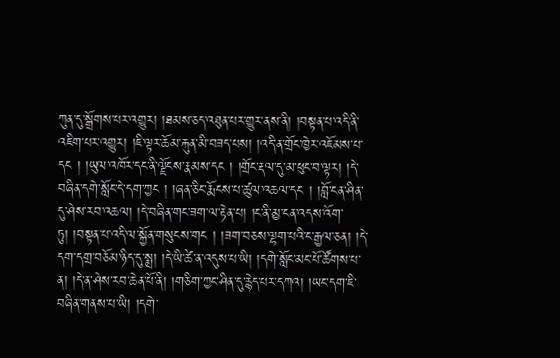ཀུན་དུ་སྒྲོགས་པར་འགྱུར། །ཐམས་ཅད་འཐུན་པར་གྱུར་ནས་ནི། །བསྟན་པ་འདི་ནི་འཇིག་པར་འགྱུར། །ཇི་ལྟར་ཆོམ་རྐུན་མི་བཟད་པས། །འདི་ན་གྲོང་ཁྱེར་འཇོམས་པ་དང ། །ཡུལ་འཁོར་དང་ནི་ལྗོངས་རྣམས་དང ། །གྲོང་རྡལ་དུ་མ་ཕུང་བ་ལྟར། །དེ་བཞིན་དགེ་སློང་དེ་དག་ཀྱང ། །ཞན་ཅིང་རྨོངས་པ་ཚུལ་འཆལ་དང ། །བློ་ངན་ཤིན་དུ་ཤེས་རབ་འཆལ། །དེ་བཞིན་གང་ཟག་ལ་རྟེན་པ། །ང་ནི་མྱ་ངན་འདས་འོག་ཏུ། །བསྟན་པ་འདི་ལ་སྐྱོན་གསུངས་གང ། །ཟག་བཅས་ལྷག་པའི་ང་རྒྱལ་ཅན། །དེ་དག་དགྲ་བཅོམ་ཉིད་དུ་སྨྲ། །དེ་ཡི་ཚེ་ན་འདུས་པ་ཡི། །དགེ་སློང་མང་པོ་ཚོགས་པ་ན། །དེ་ན་ཤེས་རབ་ཆེན་པོ་ནི། །གཅིག་ཀྱང་ཤིན་དུ་རྙེད་པར་དཀའ། །ཡང་དག་ཇི་བཞིན་གནས་པ་ཡི། །དགེ་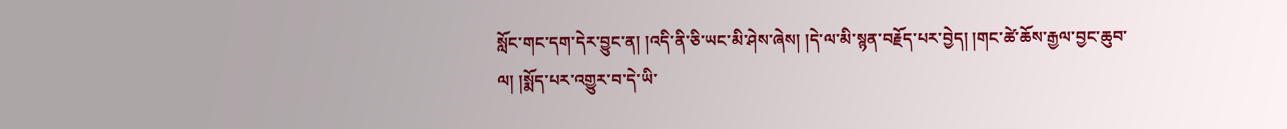སློང་གང་དག་དེར་བྱུང་ན། །འདི་ནི་ཅི་ཡང་མི་ཤེས་ཞེས། །དེ་ལ་མི་སྙན་བརྗོད་པར་བྱེད། །གང་ཚེ་ཆོས་རྒྱལ་བྱང་ཆུབ་ལ། །སྨོད་པར་འགྱུར་བ་དེ་ཡི་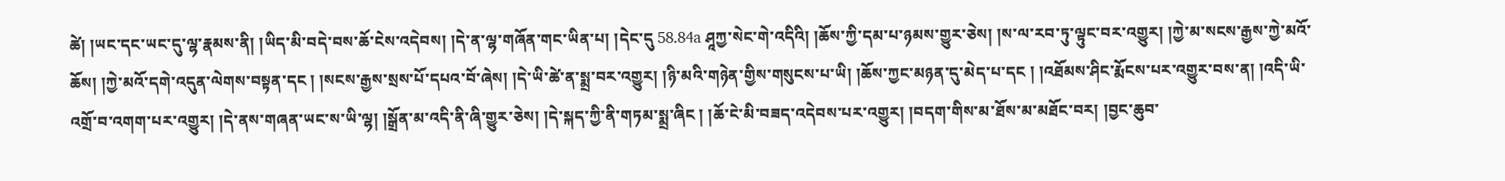ཚེ། །ཡང་དང་ཡང་དུ་ལྷ་རྣམས་ནི། །ཡིད་མི་བདེ་བས་ཆོ་ངེས་འདེབས། །དེ་ན་ལྷ་གཞོན་གང་ཡིན་པ། །དེང་དུ 58.84a ཤཱཀྱ་སེང་གེ་འདིའི། །ཆོས་ཀྱི་དམ་པ་ཉམས་གྱུར་ཅེས། །ས་ལ་རབ་ཏུ་ལྟུང་བར་འགྱུར། །ཀྱེ་མ་སངས་རྒྱས་ཀྱེ་མའོ་ཆོས། །ཀྱེ་མའོ་དགེ་འདུན་ལེགས་བསྟན་དང ། །སངས་རྒྱས་སྲས་པོ་དཔའ་བོ་ཞེས། །དེ་ཡི་ཚེ་ན་སྨྲ་བར་འགྱུར། །ཉི་མའི་གཉེན་གྱིས་གསུངས་པ་ཡི། །ཆོས་ཀྱང་མཉན་དུ་མེད་པ་དང ། །འཐོམས་ཤིང་རྨོངས་པར་འགྱུར་བས་ན། །འདི་ཡི་འགྲོ་བ་འགག་པར་འགྱུར། །དེ་ནས་གཞན་ཡང་ས་ཡི་ལྷ། །སྒྲོན་མ་འདི་ནི་ཞི་གྱུར་ཅེས། །དེ་སྐད་ཀྱི་ནི་གཏམ་སྨྲ་ཞིང ། །ཆོ་ངེ་མི་བཟད་འདེབས་པར་འགྱུར། །བདག་གིས་མ་ཐོས་མ་མཐོང་བར། །བྱང་ཆུབ་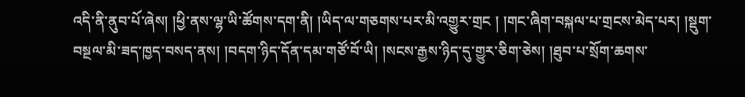འདི་ནི་ནུབ་པོ་ཞེས། །ཕྱི་ནས་ལྷ་ཡི་ཚོགས་དག་ནི། །ཡིད་ལ་གཅགས་པར་མི་འགྱུར་གྲང ། །གང་ཞིག་བསྐལ་པ་གྲངས་མེད་པར། །སྡུག་བསྔལ་མི་ཟད་ཁྱད་བསད་ནས། །བདག་ཉིད་དོན་དམ་གཙོ་བོ་ཡི། །སངས་རྒྱས་ཉིད་དུ་གྱུར་ཅིག་ཅེས། །ཐུབ་པ་སྲོག་ཆགས་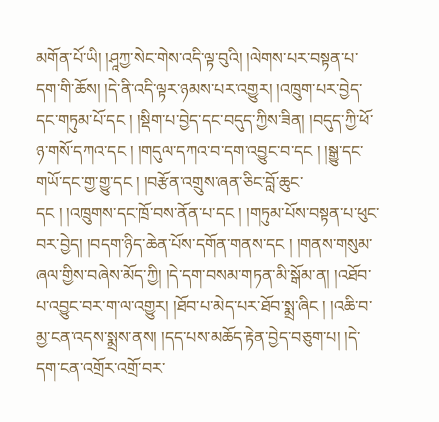མགོན་པོ་ཡི། །ཤཱཀྱ་སེང་གེས་འདི་ལྟ་བུའི། །ལེགས་པར་བསྟན་པ་དག་གི་ཆོས། །དེ་ནི་འདི་ལྟར་ཉམས་པར་འགྱུར། །འཁྲུག་པར་བྱེད་དང་གཏུམ་པོ་དང ། །སྡིག་པ་བྱེད་དང་བདུད་ཀྱིས་ཟིན། །བདུད་ཀྱི་ཕོ་ཉ་གསོ་དཀའ་དང ། །གདུལ་དཀའ་བ་དག་འབྱུང་བ་དང ། །སྒྱུ་དང་གཡོ་དང་གྱ་གྱུ་དང ། །བརྩོན་འགྲུས་ཞན་ཅིང་བློ་ཆུང་དང ། །འཁྲུགས་དང་ཁྲོ་བས་ནོན་པ་དང ། །གཏུམ་པོས་བསྟན་པ་ཕུང་བར་བྱེད། །བདག་ཉིད་ཆེན་པོས་དགོན་གནས་དང ། །གནས་གསུམ་ཞལ་གྱིས་བཞེས་མོད་ཀྱི། །དེ་དག་བསམ་གཏན་མི་སྒོམ་ན། །འཐོབ་པ་འབྱུང་བར་ག་ལ་འགྱུར། །ཐོབ་པ་མེད་པར་ཐོབ་སྨྲ་ཞིང ། །འཆི་བ་མྱ་ངན་འདས་སྨྲས་ནས། །དད་པས་མཆོད་རྟེན་བྱེད་བཅུག་པ། །དེ་དག་ངན་འགྲོར་འགྲོ་བར་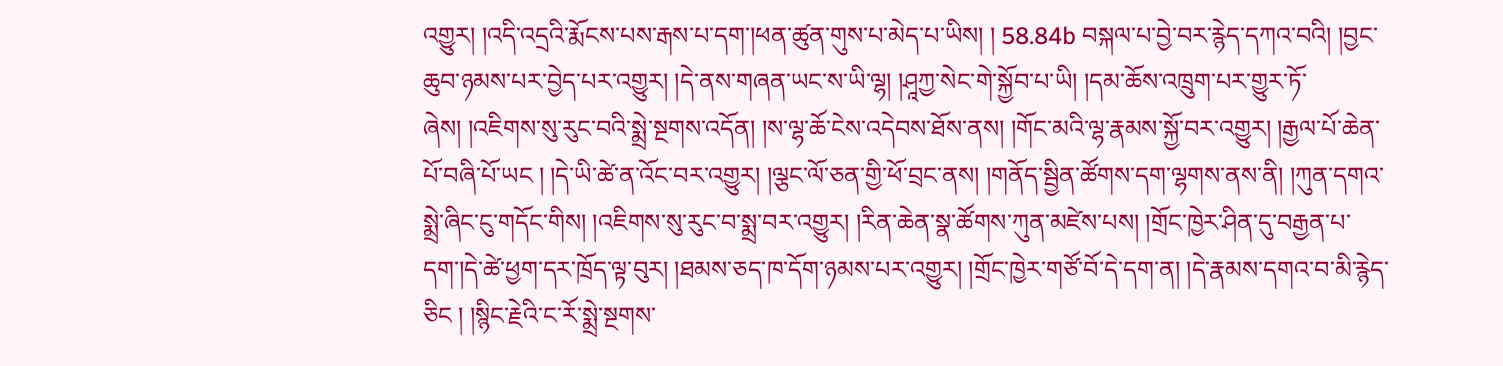འགྱུར། །འདི་འདྲའི་རྨོངས་པས་རྒས་པ་དག་།ཕན་ཚུན་གུས་པ་མེད་པ་ཡིས། ། 58.84b བསྐལ་པ་བྱེ་བར་རྙེད་དཀའ་བའི། །བྱང་ཆུབ་ཉམས་པར་བྱེད་པར་འགྱུར། །དེ་ནས་གཞན་ཡང་ས་ཡི་ལྷ། །ཤཱཀྱ་སེང་གེ་སྐྱོབ་པ་ཡི། །དམ་ཆོས་འཁྲུག་པར་གྱུར་ཏོ་ཞེས། །འཇིགས་སུ་རུང་བའི་སྨྲེ་སྔགས་འདོན། །ས་ལྷ་ཆོ་ངེས་འདེབས་ཐོས་ནས། །གོང་མའི་ལྷ་རྣམས་སྐྱོ་བར་འགྱུར། །རྒྱལ་པོ་ཆེན་པོ་བཞི་པོ་ཡང ། །དེ་ཡི་ཚེ་ན་འོང་བར་འགྱུར། །ལྕང་ལོ་ཅན་གྱི་ཕོ་བྲང་ནས། །གནོད་སྦྱིན་ཚོགས་དག་ལྷགས་ནས་ནི། །ཀུན་དགའ་སྨྲེ་ཞིང་ངུ་གདོང་གིས། །འཇིགས་སུ་རུང་བ་སྨྲ་བར་འགྱུར། །རིན་ཆེན་སྣ་ཚོགས་ཀུན་མཛེས་པས། །གྲོང་ཁྱེར་ཤིན་དུ་བརྒྱན་པ་དག་།དེ་ཚེ་ཕྱག་དར་ཁྲོད་ལྟ་བུར། །ཐམས་ཅད་ཁ་དོག་ཉམས་པར་འགྱུར། །གྲོང་ཁྱེར་གཙོ་བོ་དེ་དག་ན། །དེ་རྣམས་དགའ་བ་མི་རྙེད་ཅིང ། །སྙིང་རྗེའི་ང་རོ་སྨྲེ་སྔགས་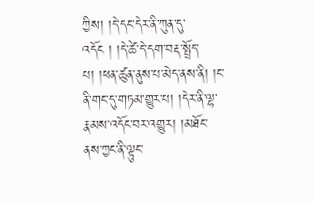ཀྱིས། །དེ་དང་དེར་ནི་ཀུན་དུ་འདོང ། །དེ་ཚེ་དེ་དག་བརྡ་སྤྲོད་པ། །ཕན་ཚུན་ནུས་པ་མེད་ནས་ནི། །ང་ནི་གང་དུ་གཏམ་གྱུར་པ། །དེར་ནི་ལྷ་རྣམས་འདོང་བར་འགྱུར། །མཐོང་ནས་ཀྱང་ནི་ལྟུང་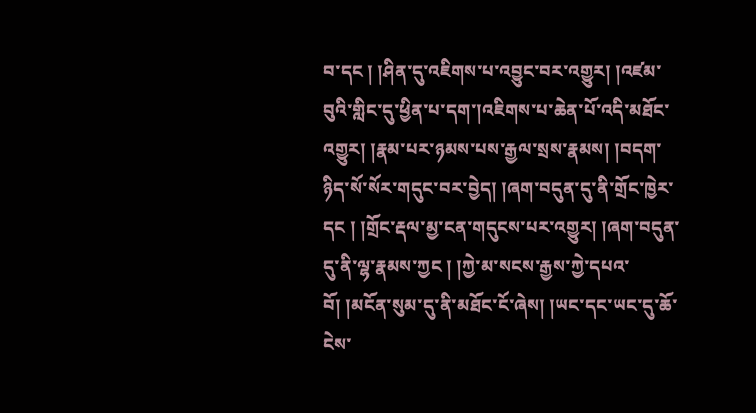བ་དང ། །ཤིན་དུ་འཇིགས་པ་འབྱུང་བར་འགྱུར། །འཛམ་བུའི་གླིང་དུ་ཕྱིན་པ་དག་།འཇིགས་པ་ཆེན་པོ་འདི་མཐོང་འགྱུར། །རྣམ་པར་ཉམས་པས་རྒྱལ་སྲས་རྣམས། །བདག་ཉིད་སོ་སོར་གདུང་བར་བྱེད། །ཞག་བདུན་དུ་ནི་གྲོང་ཁྱེར་དང ། །གྲོང་རྡལ་མྱ་ངན་གདུངས་པར་འགྱུར། །ཞག་བདུན་དུ་ནི་ལྷ་རྣམས་ཀྱང ། །ཀྱེ་མ་སངས་རྒྱས་ཀྱེ་དཔའ་བོ། །མངོན་སུམ་དུ་ནི་མཐོང་ངོ་ཞེས། །ཡང་དང་ཡང་དུ་ཆོ་ངེས་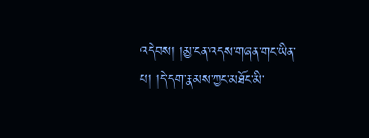འདེབས། །མྱ་ངན་འདས་གཞན་གང་ཡིན་པ། །དེ་དག་རྣམས་ཀྱང་མཐོང་མི་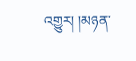འགྱུར། །མཉན་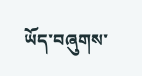ཡོད་བཞུགས་